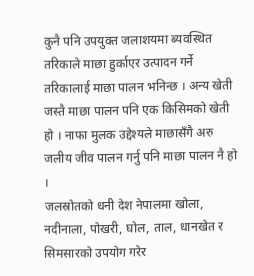कुनै पनि उपयुक्त जलाशयमा ब्यवस्थित तरिकाले माछा हुर्काएर उत्पादन गर्ने तरिकालाई माछा पालन भनिन्छ । अन्य खेती जस्तै माछा पालन पनि एक किसिमको खेती हो । नाफा मुलक उद्देश्यले माछासँगै अरु जलीय जीव पालन गर्नु पनि माछा पालन नै हो ।
जलस्रोतको धनी देश नेपालमा खोला, नदीनाला, पोखरी, घोल, ताल, धानखेत र सिमसारको उपयोग गरेर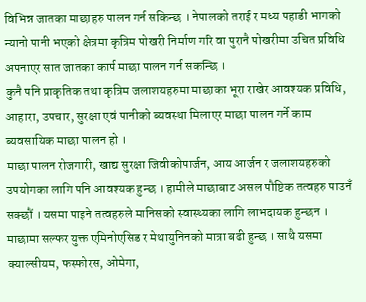विभिन्न जातका माछाहरु पालन गर्न सकिन्छ । नेपालको तराई र मध्य पहाडी भागको न्यानो पानी भएको क्षेत्रमा कृत्रिम पोखरी निर्माण गरि वा पुरानै पोखरीमा उचित प्रविधि अपनाएर सात जातका कार्प माछा पालन गर्न सकन्छि ।
कुनै पनि प्राकृतिक तथा कृत्रिम जलाशयहरुमा माछाका भूरा राखेर आवश्यक प्रविधि, आहारा, उपचार, सुरक्षा एवं पानीको ब्यवस्था मिलाएर माछा पालन गर्ने काम ब्यवसायिक माछा पालन हो ।
माछा पालन रोजगारी, खाद्य सुरक्षा जिवीकोपार्जन, आय आर्जन र जलाशयहरुको उपयोगका लागि पनि आवश्यक हुन्छ । हामीले माछाबाट असल पौष्टिक तत्वहरु पाउनँ सक्छौं । यसमा पाइने तत्वहरुले मानिसको स्वास्थ्यका लागि लाभदायक हुन्छन । माछामा सल्फर युक्त एमिनोएसिड र मेथायुनिनको मात्रा बढी हुन्छ । साथै यसमा क्याल्सीयम, फस्फोरस, ओमेगा,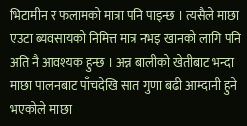भिटामीन र फलामको मात्रा पनि पाइन्छ । त्यसैले माछा एउटा ब्यवसायको निमित्त मात्र नभइ खानको लागि पनि अति नै आवश्यक हुन्छ । अन्न बालीको खेतीबाट भन्दा माछा पालनबाट पाँचदेखि सात गुणा बढी आम्दानी हुने भएकोले माछा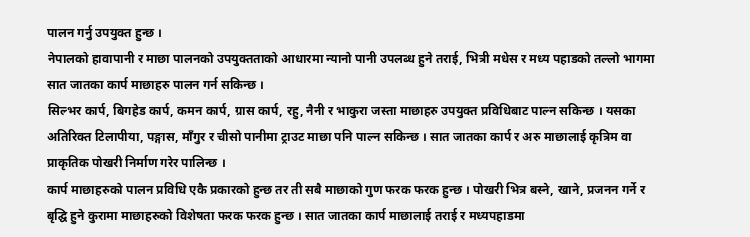पालन गर्नु उपयुक्त हुन्छ ।
नेपालको हावापानी र माछा पालनको उपयुक्तताको आधारमा न्यानो पानी उपलब्ध हुने तराई, भित्री मधेस र मध्य पहाडको तल्लो भागमा सात जातका कार्प माछाहरु पालन गर्न सकिन्छ ।
सिल्भर कार्प, बिगहेड कार्प, कमन कार्प, ग्रास कार्प, रहु, नैनी र भाकुरा जस्ता माछाहरु उपयुक्त प्रविधिबाट पाल्न सकिन्छ । यसका अतिरिक्त टिलापीया, पङ्गास, माँगुर र चीसो पानीमा ट्राउट माछा पनि पाल्न सकिन्छ । सात जातका कार्प र अरु माछालाई कृत्रिम वा प्राकृतिक पोखरी निर्माण गरेर पालिन्छ ।
कार्प माछाहरुको पालन प्रविधि एकै प्रकारको हुन्छ तर ती सबै माछाको गुण फरक फरक हुन्छ । पोखरी भित्र बस्ने, खाने, प्रजनन गर्ने र बृद्घि हुने कुरामा माछाहरुको विशेषता फरक फरक हुन्छ । सात जातका कार्प माछालाई तराई र मध्यपहाडमा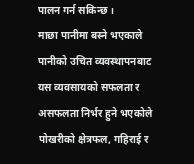पालन गर्न सकिन्छ ।
माछा पानीमा बस्ने भएकाले पानीको उचित व्यवस्थापनबाट यस व्यवसायको सफलता र असफलता निर्भर हुने भएकोले पोखरीको क्षेत्रफल, गहिराई र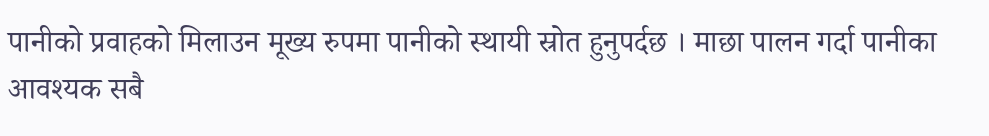पानीको प्रवाहको मिलाउन मूख्य रुपमा पानीको स्थायी स्रोत हुनुपर्दछ । माछा पालन गर्दा पानीका आवश्यक सबै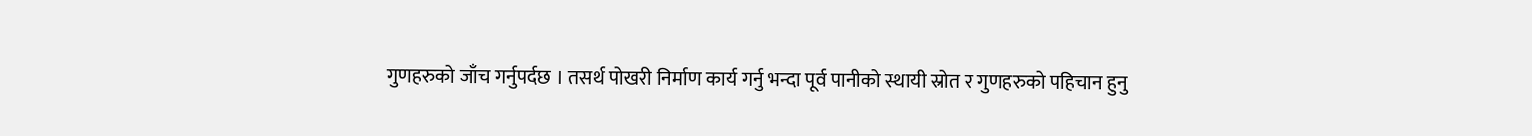गुणहरुको जाँच गर्नुपर्दछ । तसर्थ पोखरी निर्माण कार्य गर्नु भन्दा पूर्व पानीको स्थायी स्रोत र गुणहरुको पहिचान हुनु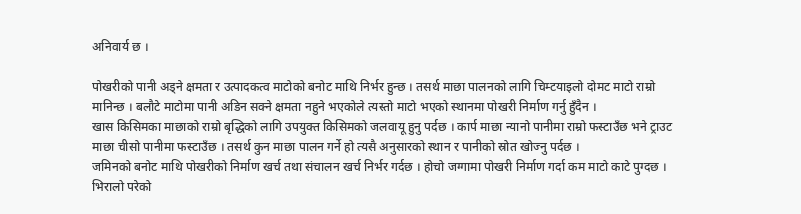अनिवार्य छ ।

पोखरीको पानी अड्ने क्षमता र उत्पादकत्व माटोको बनोट माथि निर्भर हुन्छ । तसर्थ माछा पालनको लागि चिम्टयाइलो दोमट माटो राम्रो मानिन्छ । बलौटे माटोमा पानी अडिन सक्ने क्षमता नहुने भएकोले त्यस्तो माटो भएको स्थानमा पोखरी निर्माण गर्नु हुँदैन ।
खास किसिमका माछाको राम्रो बृद्धिको लागि उपयुक्त किसिमको जलवायू हुनु पर्दछ । कार्प माछा न्यानो पानीमा राम्रो फस्टाउँछ भने ट्राउट माछा चीसो पानीमा फस्टाउँछ । तसर्थ कुन माछा पालन गर्ने हो त्यसै अनुसारको स्थान र पानीको स्रोत खोज्नु पर्दछ ।
जमिनको बनोट माथि पोखरीको निर्माण खर्च तथा संचालन खर्च निर्भर गर्दछ । होचो जग्गामा पोखरी निर्माण गर्दा कम माटो काटे पुग्दछ । भिरालो परेको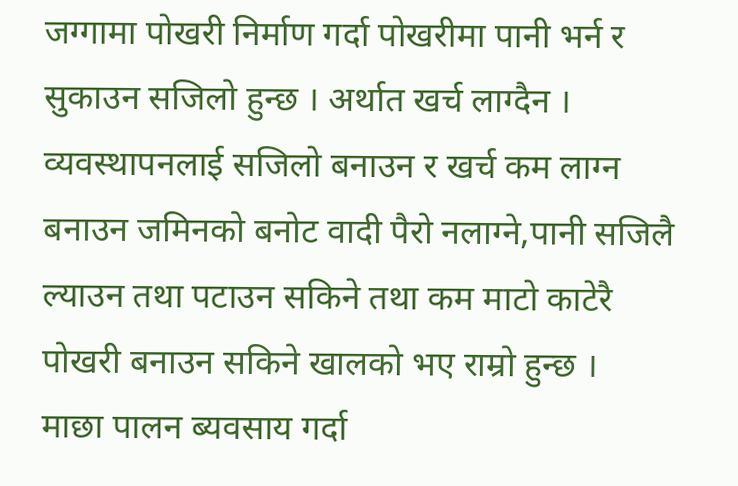जग्गामा पोखरी निर्माण गर्दा पोखरीमा पानी भर्न र सुकाउन सजिलो हुन्छ । अर्थात खर्च लाग्दैन । व्यवस्थापनलाई सजिलो बनाउन र खर्च कम लाग्न बनाउन जमिनको बनोट वादी पैरो नलाग्ने,पानी सजिलै ल्याउन तथा पटाउन सकिने तथा कम माटो काटेरै पोखरी बनाउन सकिने खालको भए राम्रो हुन्छ ।
माछा पालन ब्यवसाय गर्दा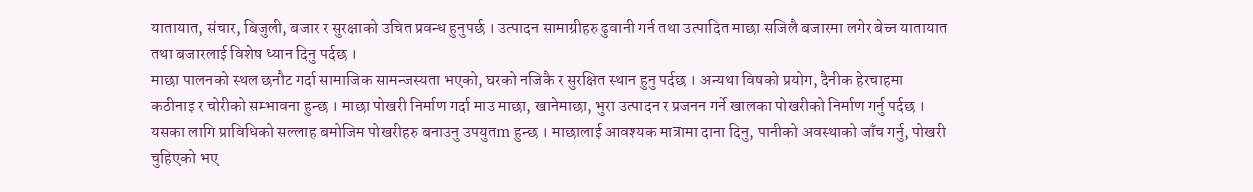यातायात, संचार, बिजुली, बजार र सुरक्षाको उचित प्रवन्ध हुनुपर्छ । उत्पादन सामाग्रीहरु ढुवानी गर्न तथा उत्पादित माछा सजिलै बजारमा लगेर बेच्न यातायात तथा बजारलाई विशेष ध्यान दिनु पर्दछ ।
माछा पालनको स्थल छनौट गर्दा सामाजिक सामन्जस्यता भएको, घरको नजिकै र सुरक्षित स्थान हुनु पर्दछ । अन्यथा विषको प्रयोग, दैनीक हेरचाहमा कठीनाइ र चोरीको सम्भावना हुन्छ । माछा पोखरी निर्माण गर्दा माउ माछा, खानेमाछा, भुरा उत्पादन र प्रजनन गर्ने खालका पोखरीको निर्माण गर्नु पर्दछ । यसका लागि प्राविधिको सल्लाह बमोजिम पोखरीहरु बनाउनु उपयुतm हुन्छ । माछालाई आवश्यक मात्रामा दाना दिनु, पानीको अवस्थाको जाँच गर्नु, पोखरी चुहिएको भए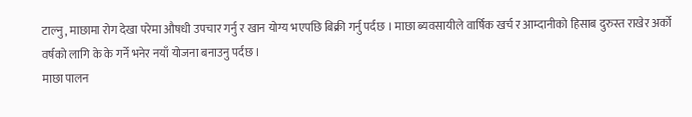टाल्नु, माछामा रोग देखा परेमा औषधी उपचार गर्नु र खान योग्य भएपछि बिक्री गर्नु पर्दछ । माछा ब्यवसायीले वार्षिक खर्च र आम्दानीको हिसाब दुरुस्त राखेर अर्को वर्षको लागि के के गर्ने भनेर नयाँ योजना बनाउनु पर्दछ ।
माछा पालन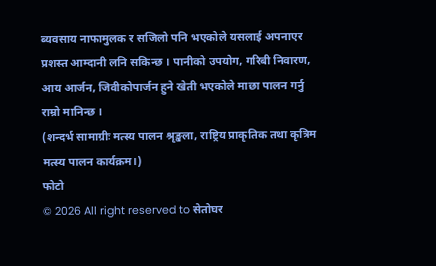ब्यवसाय नाफामुलक र सजिलो पनि भएकोले यसलाई अपनाएर प्रशस्त आम्दानी लनि सकिन्छ । पानीको उपयोग, गरिबी निवारण, आय आर्जन, जिवीकोपार्जन हुने खेती भएकोले माछा पालन गर्नु राम्रो मानिन्छ ।
(शन्दर्भ सामाग्रीः मत्स्य पालन श्रृङ्खला, राष्ट्रिय प्राकृतिक तथा कृत्रिम मत्स्य पालन कार्यक्रम।)
फोटो
© 2026 All right reserved to सेतोघर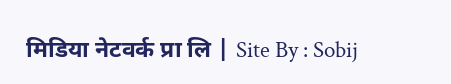मिडिया नेटवर्क प्रा लि | Site By : Sobij